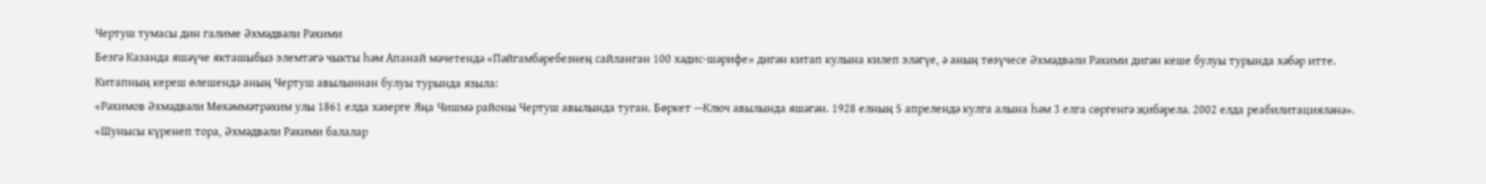Чертуш тумасы дин галиме Әхмәдвәли Рәхими
Безгә Казанда яшәүче якташыбыз элемтәгә чыкты һәм Апанай мәчетендә «Пәйгамбәребезнең сайланган 100 хәдис-шәрифе» дигән китап кулына килеп эләгүе, ә аның төзүчесе Әхмәдвәли Рәхими дигән кеше булуы турында хәбәр итте.
Китапның кереш өлешендә аның Чертуш авылыннан булуы турында языла:
«Рәхимов Әхмәдвәли Мөхәммәтрәхим улы 1861 елда хәзерге Яңа Чишмә районы Чертуш авылында туган. Бөркет —Ключ авылында яшәгән. 1928 елның 5 апрелендә кулга алына һәм 3 елга сөргенгә җибәрелә. 2002 елда реабилитацияләнә».
«Шунысы күренеп тора, Әхмәдвәли Рәхими балалар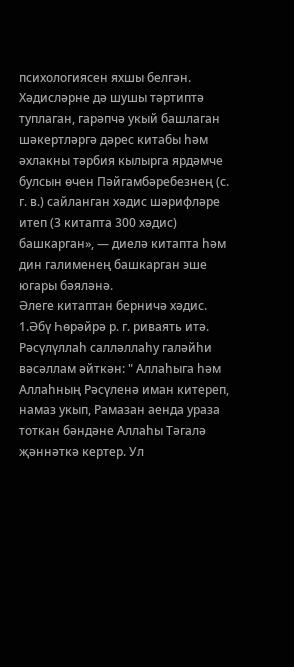психологиясен яхшы белгән. Хәдисләрне дә шушы тәртиптә туплаган, гарәпчә укый башлаган шәкертләргә дәрес китабы һәм әхлакны тәрбия кылырга ярдәмче булсын өчен Пәйгамбәребезнең (с. г. в.) сайланган хәдис шәрифләре итеп (3 китапта 300 хәдис) башкарган», — диелә китапта һәм дин галименең башкарган эше югары бәяләнә.
Әлеге китаптан берничә хәдис.
1.Әбү Һөрәйрә р. г. риваять итә. Рәсүлүллаһ салләллаһу галәйһи вәсәллам әйткән: " Аллаһыга һәм Аллаһның Рәсүленә иман китереп, намаз укып, Рамазан аенда ураза тоткан бәндәне Аллаһы Тәгалә җәннәткә кертер. Ул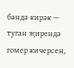бәндә кирәк — туган җирендә гомер кичерсен,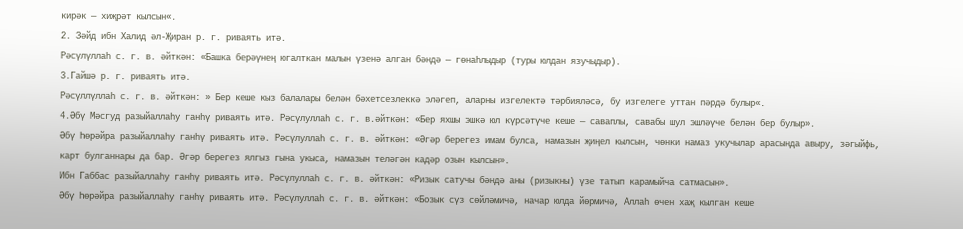кирәк — хиҗрәт кылсын«.
2. Зәйд ибн Халид әл-Җиран р. г. риваять итә.
Рәсүлүллаһ с. г. в. әйткән: «Башка берәүнең югалткан малын үзенә алган бәндә — гөнаһлыдыр (туры юлдан язучыдыр).
3.Гайшә р. г. риваять итә.
Рәсүллүллаһ с. г. в. әйткән: » Бер кеше кыз балалары белән бәхетсезлеккә эләгеп, аларны изгелектә тәрбияләсә, бу изгелеге уттан пәрдә булыр«.
4.Әбү Мәсгуд разыйаллаһу ганһү риваять итә. Рәсүлуллаһ с. г. в.әйткән: «Бер яхшы эшкә юл күрсәтүче кеше — саваплы, савабы шул эшләүче белән бер булыр».
Әбү Һөрәйра разыйаллаһу ганһү риваять итә. Рәсүлуллаһ с. г. в. әйткән: «Әгәр берегез имам булса, намазын җиңел кылсын, чөнки намаз укучылар арасында авыру, зәгыйфь, карт булганнары да бар. Әгәр берегез ялгыз гына укыса, намазын теләгән кадәр озын кылсын».
Ибн Габбас разыйаллаһу ганһү риваять итә. Рәсүлуллаһ с. г. в. әйткән: «Ризык сатучы бәндә аны (ризыкны) үзе татып карамыйча сатмасын».
Әбү Һөрәйра разыйаллаһу ганһү риваять итә. Рәсүлуллаһ с. г. в. әйткән: «Бозык сүз сөйләмичә, начар юлда йөрмичә, Аллаһ өчен хаҗ кылган кеше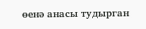өенә анасы тудырган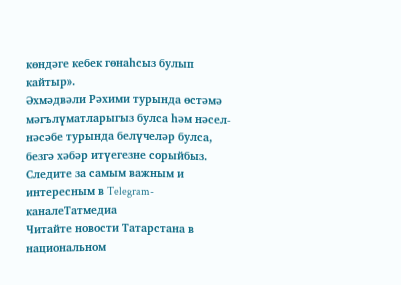көндәге кебек гөнаһсыз булып кайтыр».
Әхмәдвәли Рәхими турында өстәмә мәгълүматларыгыз булса һәм нәсел-нәсәбе турында белүчеләр булса, безгә хәбәр итүегезне сорыйбыз.
Следите за самым важным и интересным в Telegram-каналеТатмедиа
Читайте новости Татарстана в национальном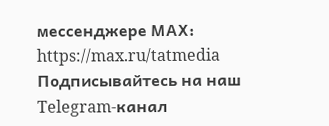мессенджере MАХ: https://max.ru/tatmedia
Подписывайтесь на наш Telegram-канал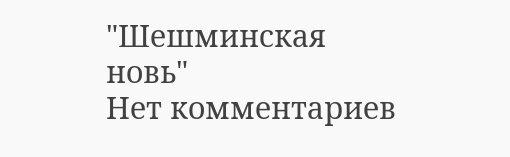"Шешминская новь"
Нет комментариев